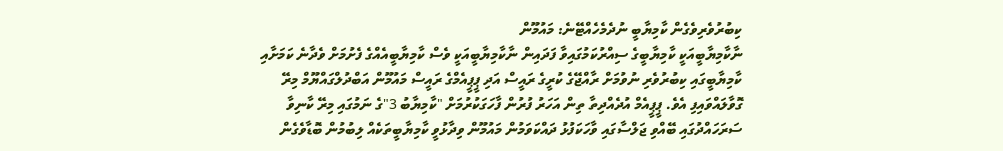ކިބުރުވެރިވެގެން ކާމިޔާބީ ނުދެމެހެއްޓޭނެ: މައުމޫން
ނާކާމިޔާބީއަކީ ކާމިޔާބީގެ ސިއްރުކަމުގައިވާ ފަދައިން ނާކާމިޔާބީއަކީ ވެސް ކާމިޔާބީއެއްގެ ފެށުމަށް ވެދާނެ ކަމަށާއި ކާމިޔާބީގައި ކިބުރުވެރި ނުވުމަށް ރާއްޖޭގެ ކުރީގެ ރައީސް އަދި ޕީޕީއެމްގެ ރައީސް މައުމޫން އަބްދުލްގައްޔޫމް މިރޭ ގޮވާލައްވައިފި އެވެ. ޕީޕީއެމް އުދެއްދިތާ ތިން އަހަރު ފުރުން ފާހަގަކުރުމަށް "ކާމިޔާބު 3"ގެ ނަމުގައި މިރޭ ކާނިވާ ސަރަހައްދުގައި ބޭއްވި ޖަލްސާގައި ވާހަކަފުޅު ދައްކަވަމުން މައުމޫން ވިދާޅުވީ ކާމިޔާބީތަކެއް ލިބުމުން ބޮޑާވެގެން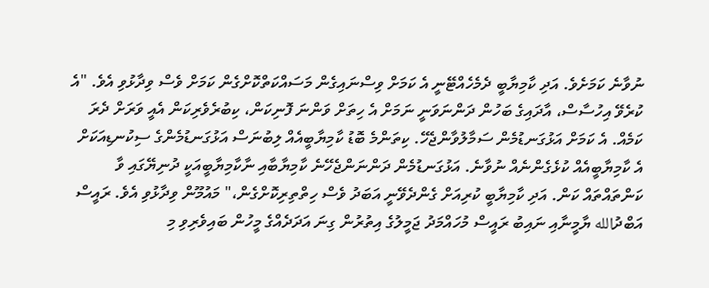ނުވާނެ ކަމަށެވެ. އަދި ކާމިޔާބީ ދެމެހެއްޓޭނީ އެ ކަމަށް ވިސްނައިގެން މަސައްކަތްކޮށްގެން ކަމަށް ވެސް ވިދާޅުވި އެވެ. "އެ ކުރެވޭ އިހުސާސް، އާދައިގެ ބަހުން ދަންނަވަނީ ނަމަށް އެ ހިތަށް ވަންނަ ފޮނިކަން، ކިބުރެވެރިކަން އެއީ ވަރަށް ދެރަ ކަމެއް. އެ ކަމަށް އަޅުގަނޑުމެން ސަމާލުވާންޖެހޭ. ކިތަންމެ ބޮޑު ކާމިޔާބީއެއް ލިބުނަސް އަޅުގަނޑުމެންގެ ސިކުނޑިއަކަށް އެ ކާމިޔާބީއެއް ކުޅެގެންނެއް ނުވާނެ. އަޅުގަނޑުމެން ދަންނަންޖެހޭނެ ކާމިޔާބާއި ނާކާމިޔާބީއަކީ ދުނިޔޭގައި ވާ ކަންތައްތައް ކަން. އަދި ކާމިޔާބީ ކުރިއަށް ގެންދެވޭނީ އަބަދު ވެސް ހިތްތިރިކޮށްގެން،" މައުމޫން ވިދާޅުވި އެވެ. ރައީސް އަބްދުالله ޔާމީނާއި ނައިބު ރައީސް މުހައްމަދު ޖަމީލުގެ އިތުރުން ގިނަ އަދަދެއްގެ މީހުން ބައިވެރިވި މި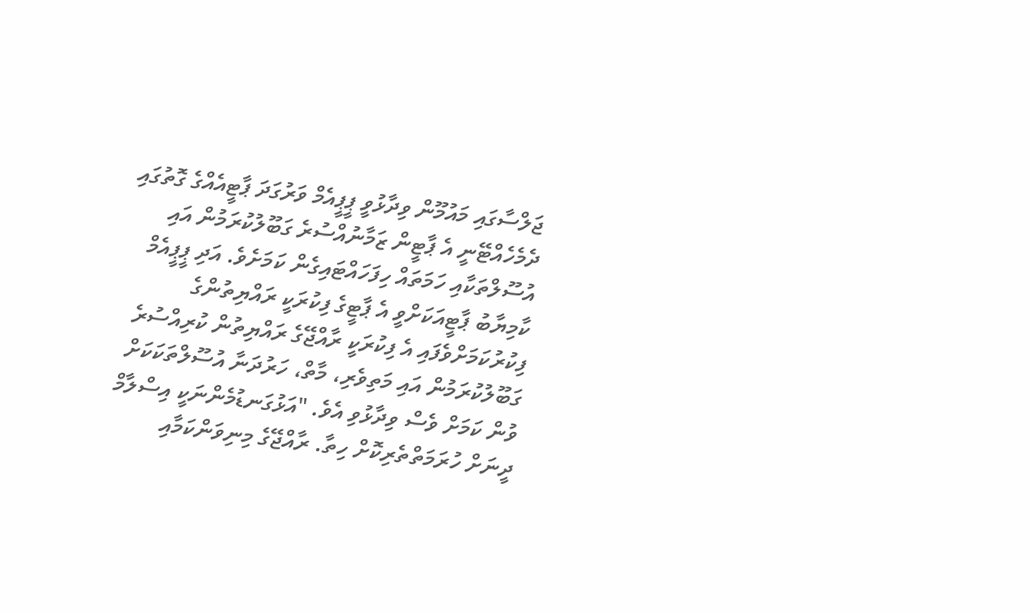ޖަލްސާގައި މައުމޫން ވިދާޅުވީ ޕީޕީއެމް ވަރުގަދަ ޕާޓީއެއްގެ ގޮތުގައި ދެމެހެއްޓޭނީ އެ ޕާޓީން ޒަމާނުއްސުރެ ގަބޫލުކުރަމުން އައި އުސޫލްތަކާއި ހަމަތައް ހިފަހައްޓައިގެން ކަމަށެވެ. އަދި ޕީޕީއެމް ކާމިޔާބު ޕާޓީއަކަށްވީ އެ ޕާޓީގެ ފިކުރަކީ ރައްޔިތުންގެ ފިކުރުކަމަށްވެފައި އެ ފިކުރަކީ ރާއްޖޭގެ ރައްޔިތުން ކުރިއްސުރެ ގަބޫލުކުރަމުން އައި މަތިވެރި، މާތް، ހަރުދަނާ އުސޫލްތަކަކަށް ވުން ކަމަށް ވެސް ވިދާޅުވި އެވެ. "އަޅުގަނޑުމެންނަކީ އިސްލާމް ދީނަށް ހުރަމަތްތެރިކޮށް ހިތާ. ރާއްޖޭގެ މިނިވަންކަމާއި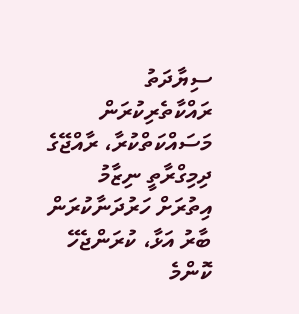ސިޔާދަތު ރައްކާތެރިކުރަން މަސައްކަތްކުރާ، ރާއްޖޭގެ ދިމިގްރާތީ ނިޒާމު އިތުރަށް ހަރުދަނާކުރަން ބާރު އަޅާ، ކުރަންޖެހޭ ކޮންމެ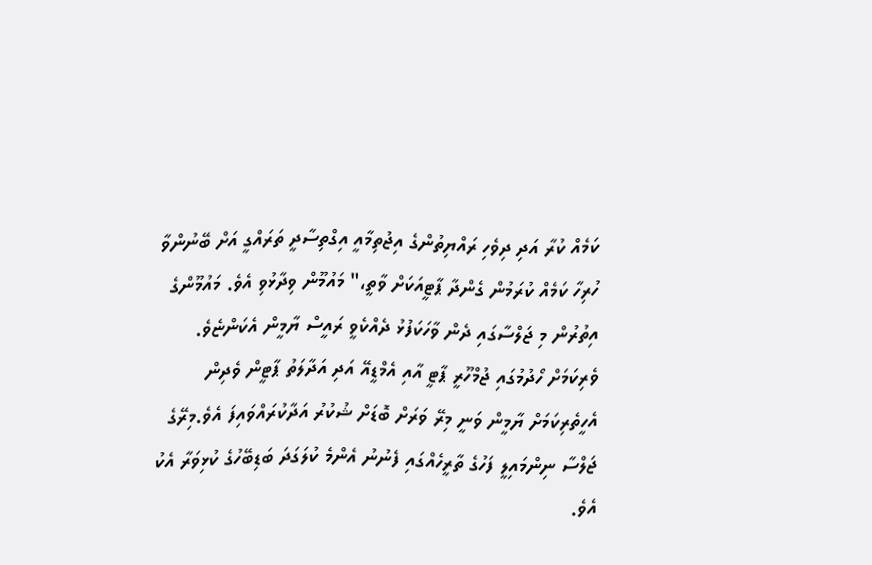ކަމެއް ކުރާ އަދި ދިވެހި ރައްޔިތުންގެ އިޖުތިމާއީ އިގްތިސާދީ ތަރައްގީ އަށް ބޭނުންވާ ހުރިހާ ކަމެއް ކުރަމުން ގެންދާ ޕާޓީއަކަށް ވާތީ،" މައުމޫން ވިދާޅުވި އެވެ. މައުމޫންގެ އިތުރުން މި ޖަލްސާގައި ދެން ވާހަކަފުޅު ދެއްކެވީ ރައީސް ޔާމީން އެކަންޏެވެ. ވެރިކަމަށް ހޯދުމުގައި ޖުމްހޫރީ ޕާޓީ އާއި އެމްޑީއޭ އަދި އަދާލަތު ޕާޓީން ވެދިން އެހީތެރިކަމަށް ޔާމީން ވަނީ މިރޭ ވަރަށް ބޮޑަށް ޝުކުރު އަދާކުރައްވައިފަ އެވެ.މިރޭގެ ޖަލްސާ ނިންމައިލީ ފަހުގެ ތާރީހެއްގައި ފެނުނު އެންމެ ކުލަގަދަ ބަޑިބޭހުގެ ކުޅިވަރާ އެކު އެވެ.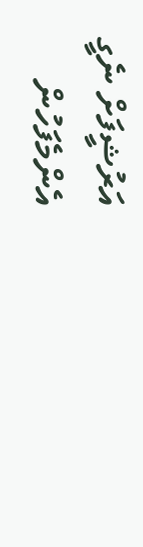އަރުޝީފަށް ނެގީ
އެންމެފަހުން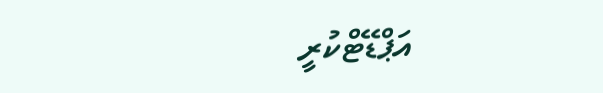އަޕްޑޭޓްކުރީ